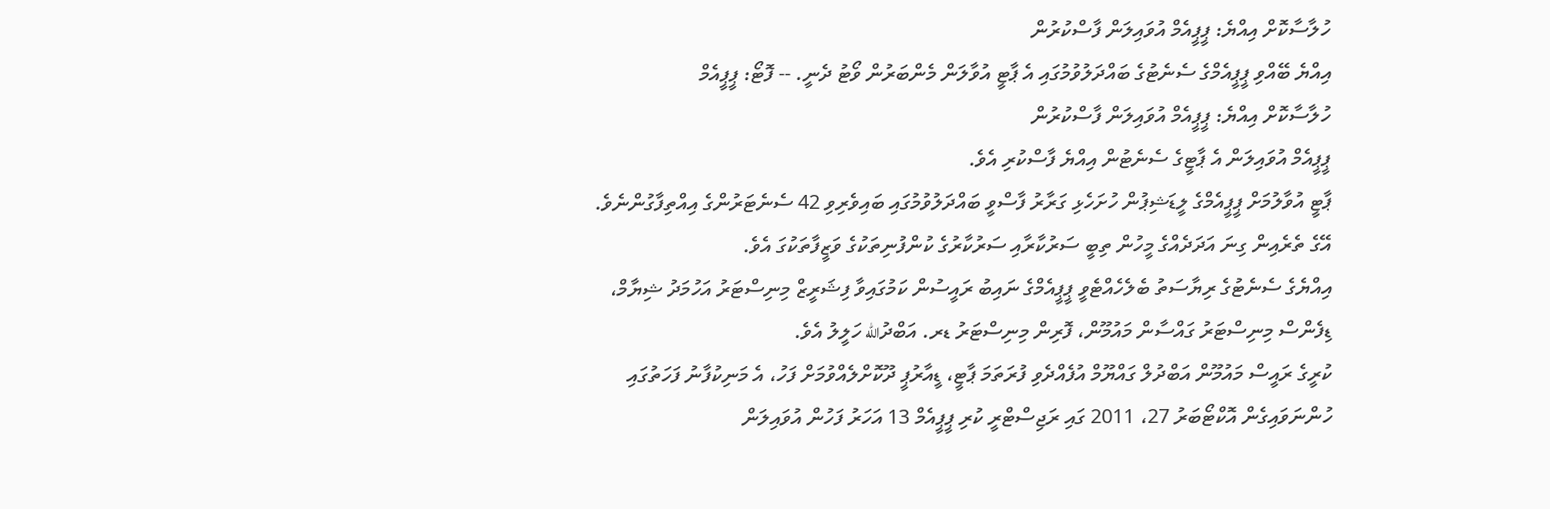ހުލާސާކޮށް އިއްޔެ: ޕީޕީއެމް އުވައިލަން ފާސްކުރުން
އިއްޔެ ބޭއްވި ޕީޕީއެމްގެ ސެނެޓުގެ ބައްދަލުވުމުގައި އެ ޕާޓީ އުވާލަން މެންބަރުން ވޯޓު ދެނީ. -- ފޮޓޯ: ޕީޕީއެމް
ހުލާސާކޮށް އިއްޔެ: ޕީޕީއެމް އުވައިލަން ފާސްކުރުން
ޕީޕީއެމް އުވައިލަން އެ ޕާޓީގެ ސެނެޓުން އިއްޔެ ފާސްކުރި އެވެ.
ޕާޓީ އުވާލުމަށް ޕީޕީއެމްގެ ލީޑަޝިޕުން ހުށަހެޅި ގަރާރު ފާސްވީ ބައްދަލުވުމުގައި ބައިވެރިވި 42 ސެނެޓަރުންގެ އިއްތިފާގުންނެވެ. އޭގެ ތެރެއިން ގިނަ އަދަދެއްގެ މީހުން ތިބީ ސަރުކާރާއި ސަރުކާރުގެ ކުންފުނިތަކުގެ ވަޒީފާތަކުގަ އެވެ.
އިއްޔެގެ ސެނެޓުގެ ރިޔާސަތު ބެލެހެއްޓެވީ ޕީޕީއެމްގެ ނައިބު ރައީސުން ކަމުގައިވާ ފިޝަރީޒް މިނިސްޓަރު އަހުމަދު ޝިޔާމް، ޑިފެންސް މިނިސްޓަރު ގައްސާން މައުމޫން، ފޮރިން މިނިސްޓަރު ޑރ. އަބްދުالله ހަލީލު އެވެ.
ކުރީގެ ރައީސް މައުމޫން އަބްދުލް ގައްޔޫމް އުފެއްދެވި ފުރަތަމަ ޕާޓީ، ޑީއާރުޕީ ދޫކޮށްލެއްވުމަށް ފަހު، އެ މަނިކުފާނު ފަހަތުގައި ހުންނަވައިގެން އޮކްޓޯބަރު 27، 2011 ގައި ރަޖިސްޓްރީ ކުރި ޕީޕީއެމް 13 އަހަރު ފަހުން އުވައިލަން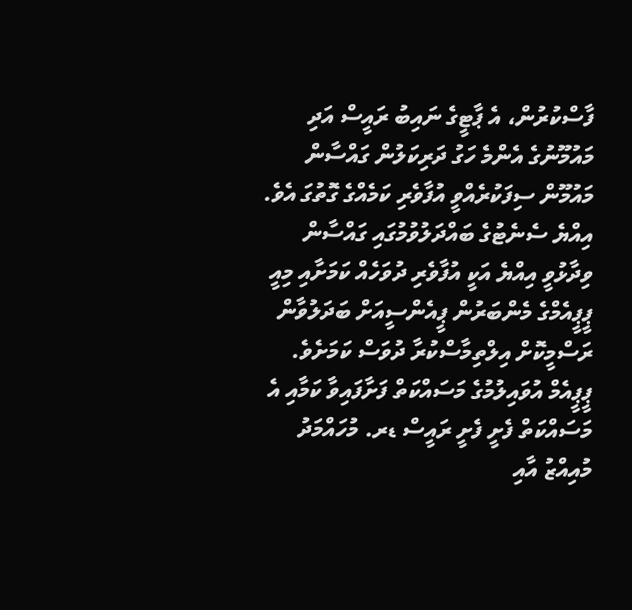ފާސްކުރުން، އެ ޕާޓީގެ ނައިބު ރައީސް އަދި މައުމޫނުގެ އެންމެ ހަގު ދަރިކަލުން ގައްސާން މައުމޫން ސިފަކުރެއްވީ އުފާވެރި ކަމެއްގެ ގޮތުގަ އެވެ.
އިއްޔެ ސެނެޓުގެ ބައްދަލުވުމުގައި ގައްސާން ވިދާޅުވީ އިއްޔެ އަކީ އުފާވެރި ދުވަހެއް ކަމަށާއި މިއީ ޕީޕީއެމްގެ މެންބަރުން ޕީއެންސީއަށް ބަދަލުވާން ރަސްމީކޮށް އިލްތިމާސްކުރާ ދުވަސް ކަމަށެވެ.
ޕީޕީއެމް އުވައިލުމުގެ މަސައްކަތް ފަށާފައިވާ ކަމާއި އެ މަސައްކަތް ފެށީ ފެށީ ރައީސް ޑރ. މުހައްމަދު މުއިއްޒު އާއި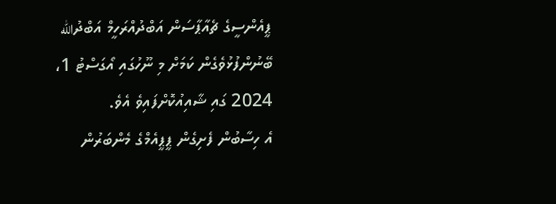ޕީއެންސީގެ ޗެއާޕާސަން އަބްދުއްރަހީމް އަބްދުالله ބޭނުންފުޅުވެގެން ކަމަށް މި ނޫހުގައި އޯގަސްޓު 1، 2024 ގައި ޝާއިއުކޮށްފައިވެ އެވެ.
އެ ހިސާބުން ފެށިގެން ޕީޕީއެމްގެ މެންބަރުން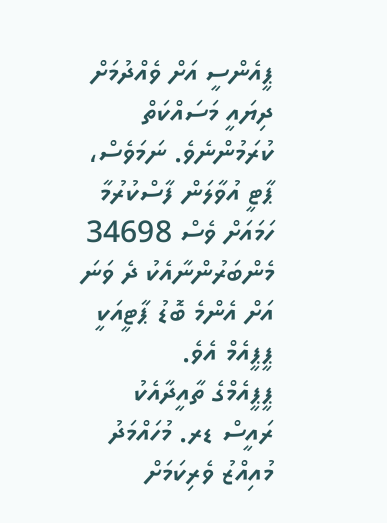ޕީއެންސީ އަށް ވެއްދުމަށް ދިޔައީ މަސައްކަތް ކުރަމުންނެވެ. ނަމަވެސް، ޕާޓީ އުވާލަން ފާސްކުރުމާ ހަމައަށް ވެސް 34698 މެންބަރުންނާއެކު ދެ ވަނަ އަށް އެންމެ ބޮޑު ޕާޓީއަކީ ޕީޕީއެމް އެވެ.
ޕީޕީއެމްގެ ތާއީދާއެކު ރައީސް ޑރ. މުހައްމަދު މުއިއްޒު ވެރިކަމަށް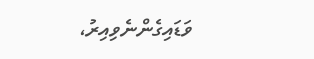ވަޑައިގެންނެވިއިރު،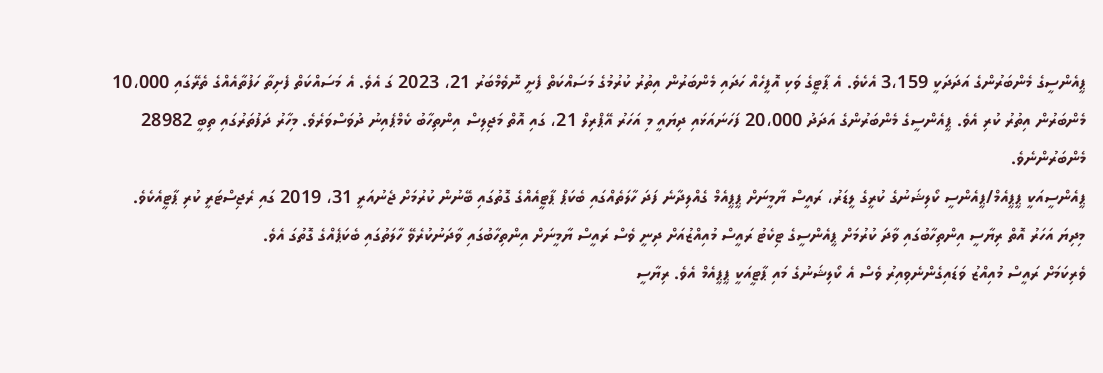ޕީއެންސީގެ މެންބަރުންގެ އަދަދަކީ 3،159 އެކެވެ. އެ ޕާޓީގެ ވަކި އޮފީހެއް ހަދައި މެންބަރުން އިތުރު ކުރުމުގެ މަސައްކަތް ފެށީ ނޮވެމްބަރު 21، 2023 ގަ އެވެ. އެ މަސައްކަތް ފެށިތާ ހަފުތާއެއްގެ ތެރޭގައި 10،000 މެންބަރުން އިތުރު ކުރި އެވެ. ޕީއެންސީގެ މެންބަރުންގެ އަދަދު 20،000 ފަހަނައަޅައި ދިޔައީ މި އަހަރު އޭޕްރިލް 21، ގައި އޮތް މަޖިލިސް އިންތިހާބު ކެމްޕެއިނު ދުވަސްވަރެވެ. މިހާރު ދަފުތަރުގައި ތިބީ 28982 މެންބަރުންނެވެ.
ޕީއެންސީއަކީ ޕީޕީއެމް/ޕީއެންސީ ކޯލިޝަނުގެ ކުރީގެ ލީޑަރު، ރައީސް ޔާމީނަށް ޕީޕީއެމް ގެއްލިދާނެ ފަދަ ހާލަތެއްގައި ބެކަޕް ޕާޓީއެއްގެ ގޮތުގައި ބޭނުން ކުރުމަށް ޖެނުއަރީ 31، 2019 ގައި ރެޖިސްޓަރީ ކުރި ޕާޓީއެކެވެ.
މިދިޔަ އަހަރު އޮތް ރިޔާސީ އިންތިހާބުގައި ވާދަ ކުރުމަށް ޕީއެންސީގެ ޓިކެޓު ރައީސް މުއިއްޒުއަށް ދިނީ ވެސް ރައީސް ޔާމީނަށް އިންތިހާބުގައި ވާދަނުކުރެވޭ ހާލަތުގައި ބެކަޕެއްގެ ގޮތުގަ އެވެ.
ވެރިކަމަށް ރައީސް މުއިއްޒު ވަޑައިގެންނެވިއިރު ވެސް އެ ކޯލިޝަނުގެ މައި ޕާޓީއަކީ ޕީޕީއެމް އެވެ. ރިޔާސީ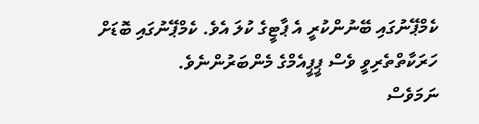ކެމްޕޭނުގައި ބޭނުންކުރީ އެ ޕާޓީގެ ކުލަ އެވެ. ކެމްޕޭނުގައި ބޮޑަށް ހަރަކާތްތެރިވީ ވެސް ޕީޕީއެމްގެ މެންބަރުންނެވެ.
ނަމަވެސް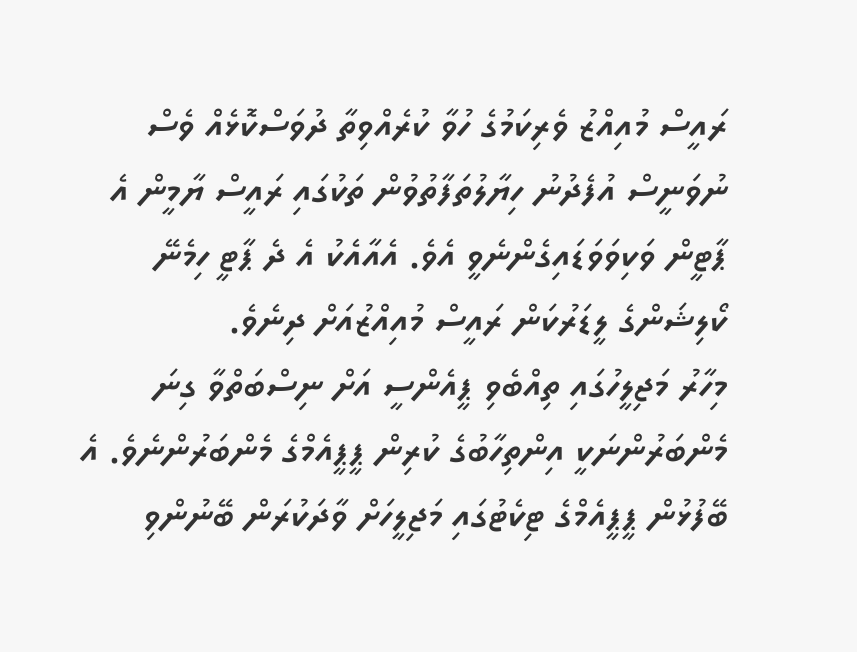ރައީސް މުއިއްޒު ވެރިކަމުގެ ހުވާ ކުރެއްވިތާ ދުވަސްކޮޅެއް ވެސް ނުވަނީސް އުފެދުނު ހިޔާލުތަފާތުވުން ތަކުގައި ރައީސް ޔާމީން އެ ޕާޓީން ވަކިވަވަޑައިގެންނެވީ އެވެ. އެއާއެކު އެ ދެ ޕާޓީ ހިމެނޭ ކޯލިޝަންގެ ލީޑަރުކަން ރައީސް މުއިއްޒުއަށް ދިނެވެ.
މިހާރު މަޖިލީހުގައި ތިއްބެވި ޕީއެންސީ އަށް ނިސްބަތްވާ ގިނަ މެންބަރުންނަކީ އިންތިހާބުގެ ކުރިން ޕީޕީއެމްގެ މެންބަރުންނެވެ. އެ ބޭފުޅުން ޕީޕީއެމްގެ ޓިކެޓުގައި މަޖިލީހަށް ވާދަކުރަން ބޭނުންވި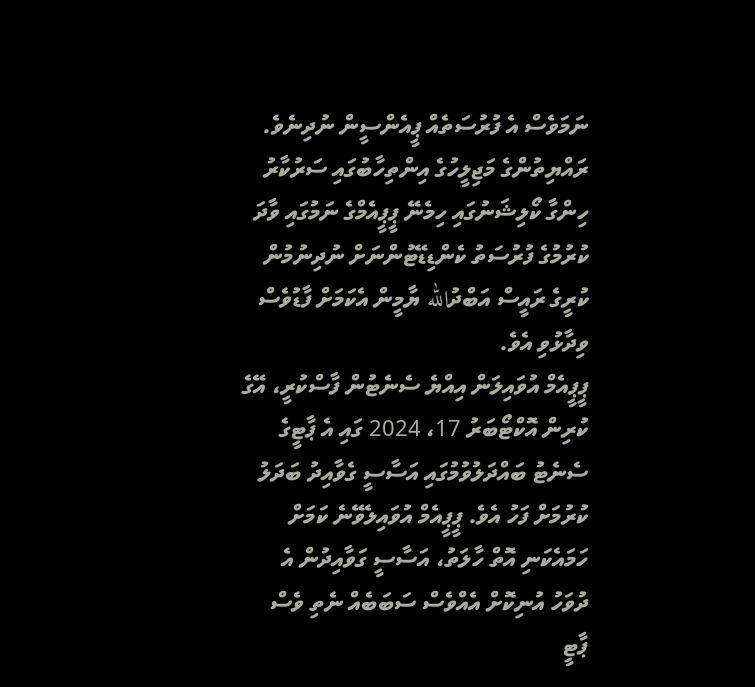ނަމަވެސް އެ ފުރުސަތެއް ޕީއެންސީން ނުދިނެވެ.
ރައްޔިތުންގެ މަޖިލީހުގެ އިންތިހާބުގައި ސަރުކާރު ހިންގާ ކޯލިޝަނުގައި ހިމެނޭ ޕީޕީއެމްގެ ނަމުގައި ވާދަ ކުރުމުގެ ފުރުސަތު ކެންޑިޑޭޓުންނަށް ނުދިނުމުން ކުރީގެ ރައީސް އަބްދުالله ޔާމީން އެކަމަށް ފާޑުވެސް ވިދާޅުވި އެވެ.
ޕީޕީއެމް އުވައިލަން އިއްޔެ ސެނެޓުން ފާސްކުރީ، އޭގެ ކުރިން އޮކްޓޯބަރު 17، 2024 ގައި އެ ޕާޓީގެ ސެނެޓު ބައްދަލުވުމުގައި އަސާސީ ގެވާއިދު ބަދަލު ކުރުމަށް ފަހު އެވެ. ޕީޕީއެމް އުވައިލެވޭނެ ކަމަށް ހަމައެކަނި އޮތް ހާލަތު، އަސާސީ ގަވާއިދުން އެ ދުވަހު އުނިކޮށް އެއްވެސް ސަބަބެއް ނެތި ވެސް ޕާޓީ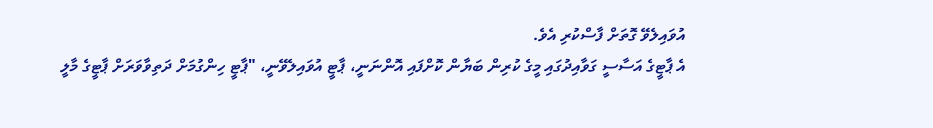އުވައިލެވޭ ގޮތަށް ފާސްކުރި އެވެ.
އެ ޕާޓީގެ އަސާސީ ގަވާއިދުގައި މީގެ ކުރިން ބަޔާން ކޮށްފައި އޮންނަނީ، ޕާޓީ އުވައިލެވޭނީ، "ޕާޓީ ހިންގުމަށް ދަތިވާވަރަށް ޕާޓީގެ މާލީ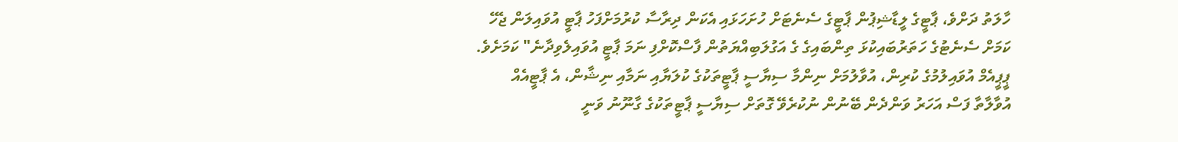ހާލަތު ދަށްވެ، ޕާޓީގެ ލީޑާޝިޕުން ޕާޓީގެ ސެނެޓަށް ހުށަހަޅައި އެކަން ދިރާސާ ކުރުމަށްފަހު ޕާޓީ އުވައިލަން ޖެހޭ ކަމަށް ސެނެޓުގެ ހަތަރުބައިކުޅަ ތިންބައިގެ ގެ އަގުލަބިއްޔަތުން ފާސްކޮށްފި ނަމަ ޕާޓީ އުވައިލެވިދާނެ" ކަމަށެވެ.
ޕީޕީއެމް އުވައިލުމުގެ ކުރިން، އުވާލުމަށް ނިންމާ ސިޔާސީ ޕާޓީތަކުގެ ކުލަޔާއި ނަމާއި ނިޝާން، އެ ޕާޓީއެއް އުވާލާތާ ފަސް އަހަރު ވަންދެން ބޭނުން ނުކުރެވޭ ގޮތަށް ސިޔާސީ ޕާޓީތަކުގެ ގާނޫނު ވަނީ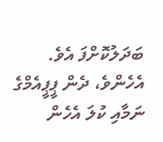ބަދަލުކޮށްފަ އެވެ. އެހެންވެ، ދެން ޕީޕީއެމްގެ ނަމާއި ކުލަ އެހެން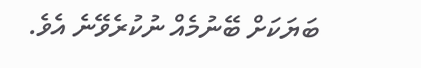ބަޔަކަށް ބޭނުމެއް ނުކުރެވޭނެ އެވެ.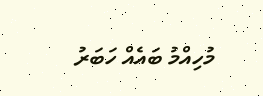މުހިއްމު ބައެއް ހަބަރު